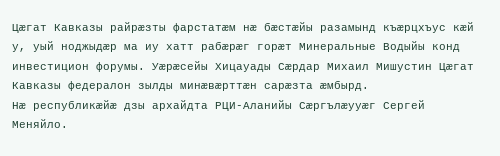Цæгат Кавказы райрæзты фарстатæм нæ бæстæйы разамынд къæрцхъус кæй у, уый ноджыдæр ма иу хатт рабæрæг горæт Минеральные Водыйы конд инвестицион форумы. Уæрæсейы Хицауады Сæрдар Михаил Мишустин Цæгат Кавказы федералон зылды минæвæрттæн сарæзта æмбырд.
Нæ республикæйæ дзы архайдта РЦИ-Аланийы Сæргълæууæг Сергей Меняйло.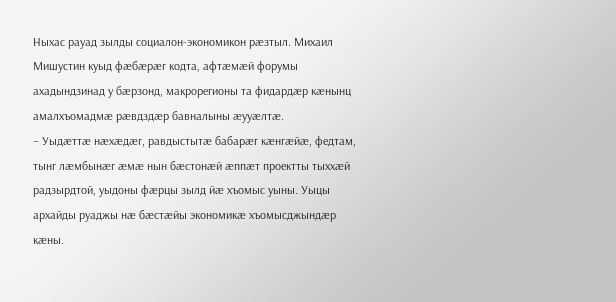Ныхас рауад зылды социалон-экономикон рæзтыл. Михаил Мишустин куыд фæбæрæг кодта, афтæмæй форумы ахадындзинад у бæрзонд, макрорегионы та фидардæр кæнынц амалхъомадмæ рæвдздæр бавналыны æууæлтæ.
– Уыдæттæ нæхæдæг, равдыстытæ бабарæг кæнгæйæ, федтам, тынг лæмбынæг æмæ нын бæстонæй æппæт проектты тыххæй радзырдтой, уыдоны фæрцы зылд йæ хъомыс уыны. Уыцы архайды руаджы нæ бæстæйы экономикæ хъомысджындæр кæны.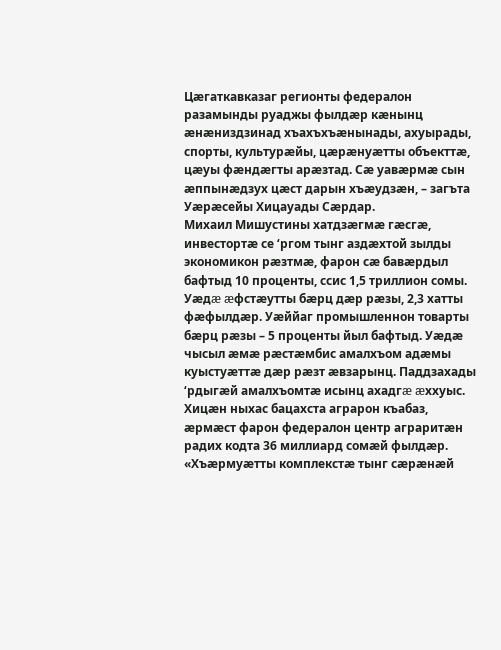Цæгаткавказаг регионты федералон разамынды руаджы фылдæр кæнынц æнæниздзинад хъахъхъæнынады, ахуырады, спорты, культурæйы, цæрæнуæтты объекттæ, цæуы фæндæгты арæзтад. Сæ уавæрмæ сын æппынæдзух цæст дарын хъæудзæн, – загъта Уæрæсейы Хицауады Сæрдар.
Михаил Мишустины хатдзæгмæ гæсгæ, инвестортæ се ‘ргом тынг аздæхтой зылды экономикон рæзтмæ, фарон сæ бавæрдыл бафтыд 10 проценты, ссис 1,5 триллион сомы. Уæдæ æфстæутты бæрц дæр рæзы, 2,3 хатты фæфылдæр. Уæййаг промышленнон товарты бæрц рæзы – 5 проценты йыл бафтыд. Уæдæ чысыл æмæ рæстæмбис амалхъом адæмы куыстуæттæ дæр рæзт æвзарынц. Паддзахады ‘рдыгæй амалхъомтæ исынц ахадгæ æххуыс.
Хицæн ныхас бацахста аграрон къабаз, æрмæст фарон федералон центр аграритæн радих кодта 36 миллиард сомæй фылдæр. «Хъæрмуæтты комплекстæ тынг сæрæнæй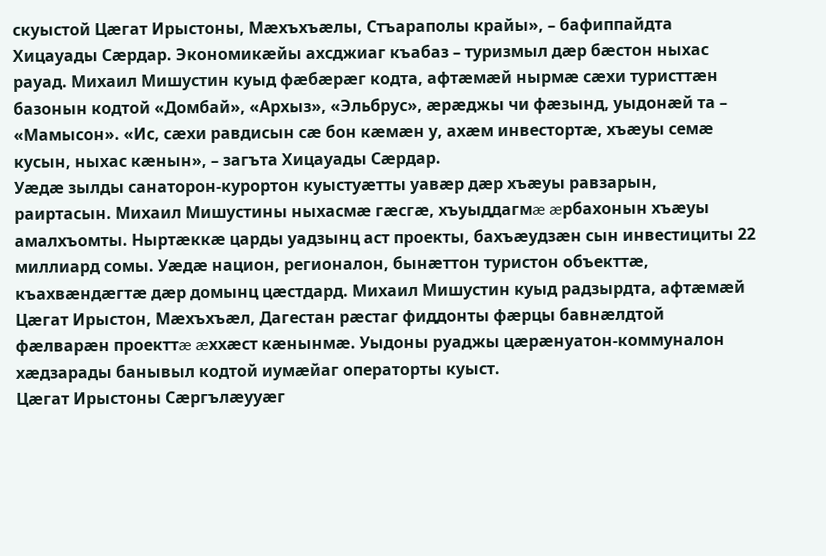скуыстой Цæгат Ирыстоны, Мæхъхъæлы, Стъараполы крайы», – бафиппайдта Хицауады Сæрдар. Экономикæйы ахсджиаг къабаз – туризмыл дæр бæстон ныхас рауад. Михаил Мишустин куыд фæбæрæг кодта, афтæмæй нырмæ сæхи туристтæн базонын кодтой «Домбай», «Архыз», «Эльбрус», æрæджы чи фæзынд, уыдонæй та – «Мамысон». «Ис, сæхи равдисын сæ бон кæмæн у, ахæм инвестортæ, хъæуы семæ кусын, ныхас кæнын», – загъта Хицауады Сæрдар.
Уæдæ зылды санаторон-курортон куыстуæтты уавæр дæр хъæуы равзарын, раиртасын. Михаил Мишустины ныхасмæ гæсгæ, хъуыддагмæ æрбахонын хъæуы амалхъомты. Ныртæккæ царды уадзынц аст проекты, бахъæудзæн сын инвестициты 22 миллиард сомы. Уæдæ национ, регионалон, бынæттон туристон объекттæ, къахвæндæгтæ дæр домынц цæстдард. Михаил Мишустин куыд радзырдта, афтæмæй Цæгат Ирыстон, Мæхъхъæл, Дагестан рæстаг фиддонты фæрцы бавнæлдтой фæлварæн проекттæ æххæст кæнынмæ. Уыдоны руаджы цæрæнуатон-коммуналон хæдзарады банывыл кодтой иумæйаг операторты куыст.
Цæгат Ирыстоны Сæргълæууæг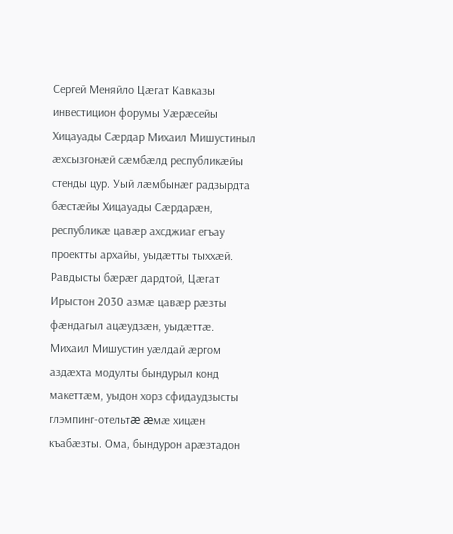Сергей Меняйло Цæгат Кавказы инвестицион форумы Уæрæсейы Хицауады Сæрдар Михаил Мишустиныл æхсызгонæй сæмбæлд республикæйы стенды цур. Уый лæмбынæг радзырдта бæстæйы Хицауады Сæрдарæн, республикæ цавæр ахсджиаг егъау проектты архайы, уыдæтты тыххæй. Равдысты бæрæг дардтой, Цæгат Ирыстон 2030 азмæ цавæр рæзты фæндагыл ацæудзæн, уыдæттæ.
Михаил Мишустин уæлдай æргом аздæхта модулты бындурыл конд макеттæм, уыдон хорз сфидаудзысты глэмпинг-отельтæ æмæ хицæн къабæзты. Ома, бындурон арæзтадон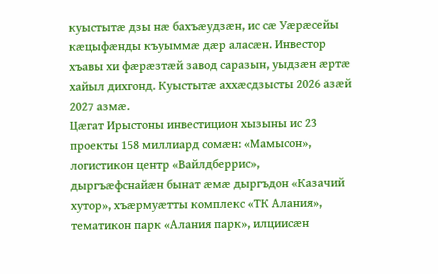куыстытæ дзы нæ бахъæудзæн, ис сæ Уæрæсейы кæцыфæнды къуыммæ дæр аласæн. Инвестор хъавы хи фæрæзтæй завод саразын, уыдзæн æртæ хайыл дихгонд. Куыстытæ аххæсдзысты 2026 азæй 2027 азмæ.
Цæгат Ирыстоны инвестицион хызыны ис 23 проекты 158 миллиард сомæн: «Мамысон», логистикон центр «Вайлдберрис», дыргъæфснайæн бынат æмæ дыргъдон «Казачий хутор», хъæрмуæтты комплекс «ТК Алания», тематикон парк «Алания парк», илциисæн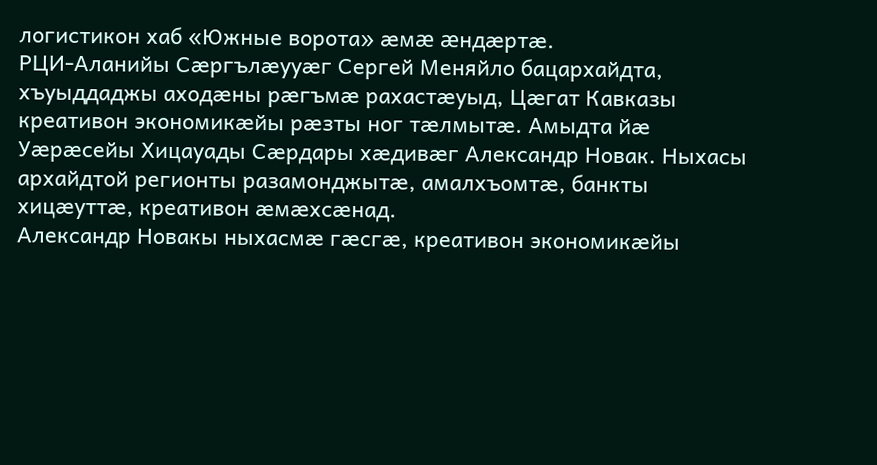логистикон хаб «Южные ворота» æмæ æндæртæ.
РЦИ-Аланийы Сæргълæууæг Сергей Меняйло бацархайдта, хъуыддаджы аходæны рæгъмæ рахастæуыд, Цæгат Кавказы креативон экономикæйы рæзты ног тæлмытæ. Амыдта йæ Уæрæсейы Хицауады Сæрдары хæдивæг Александр Новак. Ныхасы архайдтой регионты разамонджытæ, амалхъомтæ, банкты хицæуттæ, креативон æмæхсæнад.
Александр Новакы ныхасмæ гæсгæ, креативон экономикæйы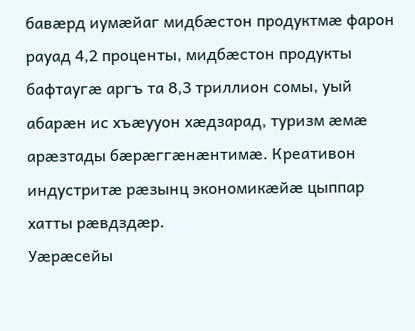бавæрд иумæйаг мидбæстон продуктмæ фарон рауад 4,2 проценты, мидбæстон продукты бафтаугæ аргъ та 8,3 триллион сомы, уый абарæн ис хъæууон хæдзарад, туризм æмæ арæзтады бæрæггæнæнтимæ. Креативон индустритæ рæзынц экономикæйæ цыппар хатты рæвдздæр.
Уæрæсейы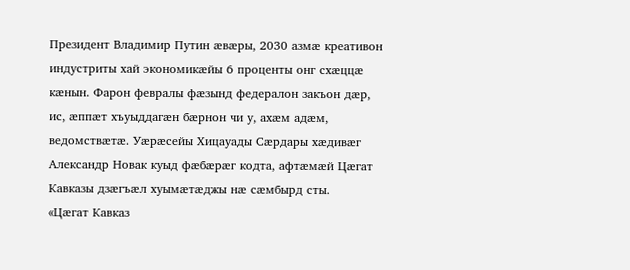Президент Владимир Путин æвæры, 2030 азмæ креативон индустриты хай экономикæйы 6 проценты онг схæццæ кæнын. Фарон февралы фæзынд федералон закъон дæр, ис, æппæт хъуыддагæн бæрнон чи у, ахæм адæм, ведомствæтæ. Уæрæсейы Хицауады Сæрдары хæдивæг Александр Новак куыд фæбæрæг кодта, афтæмæй Цæгат Кавказы дзæгъæл хуымæтæджы нæ сæмбырд сты.
«Цæгат Кавказ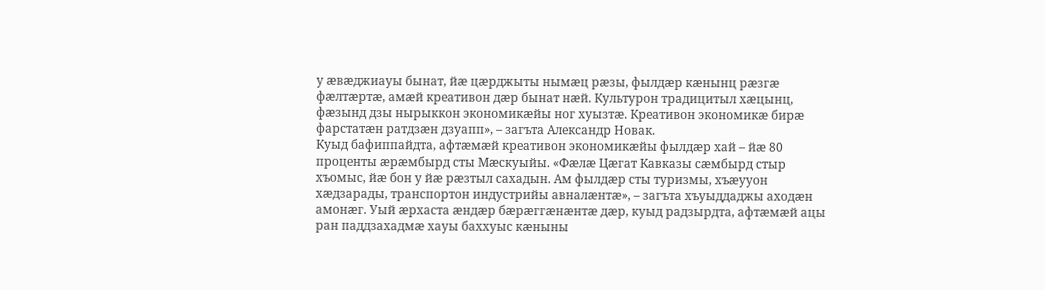у æвæджиауы бынат, йæ цæрджыты нымæц рæзы, фылдæр кæнынц рæзгæ фæлтæртæ, амæй креативон дæр бынат нæй. Культурон традицитыл хæцынц, фæзынд дзы нырыккон экономикæйы ног хуызтæ. Креативон экономикæ бирæ фарстатæн ратдзæн дзуапп», – загъта Александр Новак.
Куыд бафиппайдта, афтæмæй креативон экономикæйы фылдæр хай – йæ 80 проценты æрæмбырд сты Мæскуыйы. «Фæлæ Цæгат Кавказы сæмбырд стыр хъомыс, йæ бон у йæ рæзтыл сахадын. Ам фылдæр сты туризмы, хъæууон хæдзарады, транспортон индустрийы авналæнтæ», – загъта хъуыддаджы аходæн амонæг. Уый æрхаста æндæр бæрæггæнæнтæ дæр, куыд радзырдта, афтæмæй ацы ран паддзахадмæ хауы баххуыс кæныны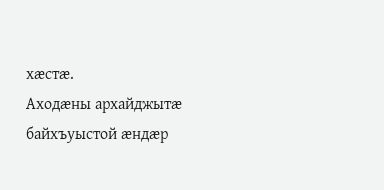хæстæ.
Аходæны архайджытæ байхъуыстой æндæр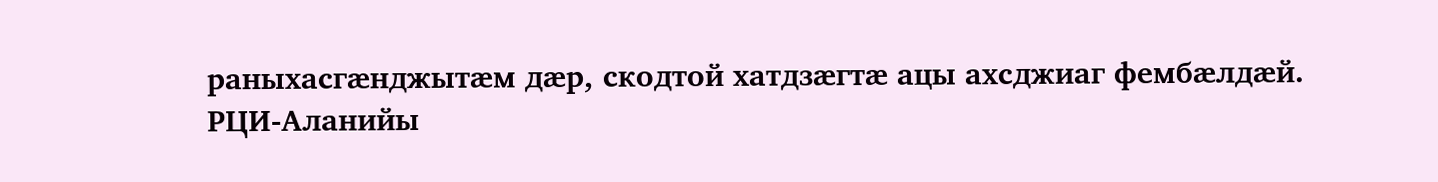раныхасгæнджытæм дæр, скодтой хатдзæгтæ ацы ахсджиаг фембæлдæй.
РЦИ-Аланийы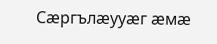Сæргълæууæг æмæ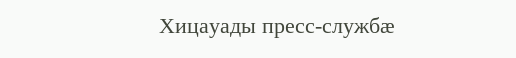Хицауады пресс-службæ